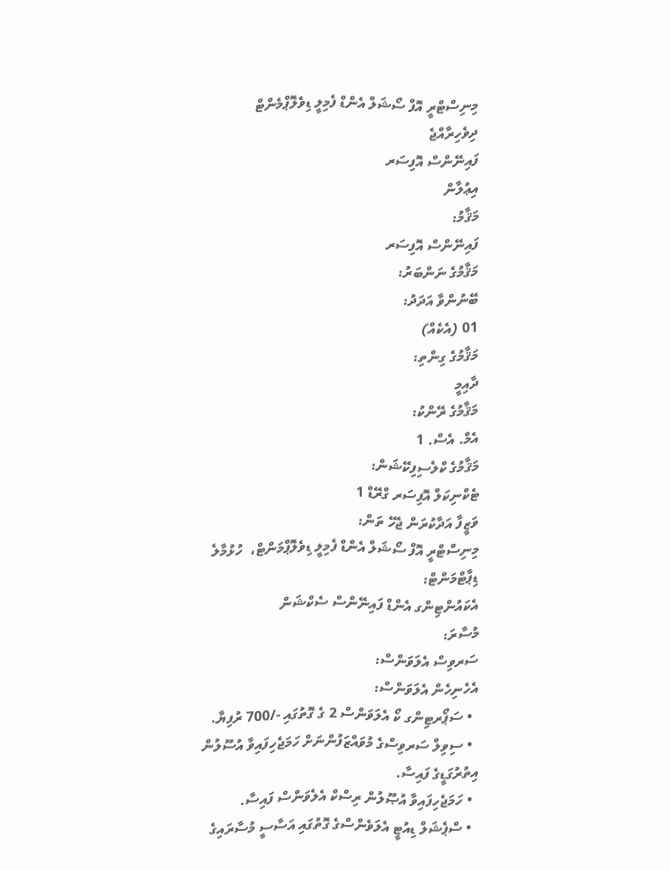މިނިސްޓްރީ އޮފް ސޯޝަލް އެންޑް ފެމިލީ ޑިވެލޮޕްމެންޓް
ދިވެހިރާއްޖެ
ފައިނޭންސް އޮފިސަރ
އިޢުލާން
މަޤާމު:
ފައިނޭންސް އޮފިސަރ
މަޤާމުގެ ނަންބަރު:
ބޭނުންވާ އަދަދު:
01 (އެކެއް)
މަޤާމުގެ ގިންތި:
ދާއިމީ
މަޤާމުގެ ރޭންކު:
އެމް. އެސް. 1
މަޤާމުގެ ކްލެސިފިކޭޝަން:
ޓެކްނިކަލް އޮފިސަރ ގްރޭޑް 1
ވަޒީފާ އަދާކުރަން ޖެހޭ ތަން:
މިނިސްޓްރީ އޮފް ސޯޝަލް އެންޑް ފެމިލީ ޑިވެލޮޕްމަންޓް،  ހުޅުމާލެ
ޑިޕާޓްމަންޓް:
އެކައުންޓިންގ އެންޑް ފައިނޭންސް ސެކްޝަން
މުސާރަ:
ސަރވިސް އެލަވަންސް:
އެހެނިހެން އެލަވަންސް:
  • ސަޕޯރޓިންގ ކޯ އެލަވަންސް 2 ގެ ގޮތުގައި -/700 ރުފިޔާ.
  • ސިވިލް ސަރވިސްގެ މުވައްޒަފުންނަށް ހަމަޖެހިފައިވާ އުސޫލުން އިތުރުގަޑީގެ ފައިސާ.
  • ހަމަޖެހިފައިވާ އުޞޫލުން ރިސްކް އެލެވަންސް ފައިސާ.
  • ސްޕެޝަލް ޑިއުޓީ އެލަވެންސްގެ ގޮތުގައި އަސާސީ މުސާރައިގެ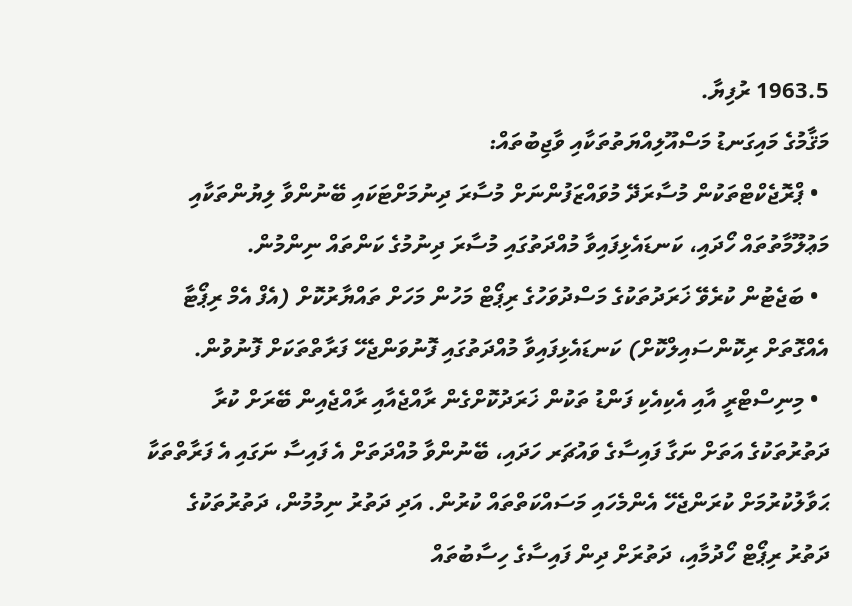1963.5 ރުފިޔާ.
މަޤާމުގެ މައިގަނޑު މަސްއޫލިއްޔަތުތަކާއި ވާޖިބުތައް:
  • ޕްރޮޖެކްޓްތަކުން މުސާރަދޭ މުވައްޒަފުންނަށް މުސާރަ ދިނުމަށްޓަކައި ބޭނުންވާ ލިޔުންތަކާއި މަޢުލޫމާތުތައް ހޯދައި، ކަނޑައެޅިފައިވާ މުއްދަތުގައި މުސާރަ ދިނުމުގެ ކަންތައް ނިންމުން.
  • ބަޖެޓުން ކުރެވޭ ޚަރަދުތަކުގެ މަސްދުވަހުގެ ރިޕޯޓް މަހުން މަހަށް ތައްޔާރުކޮށް (އެފް އެމް ރިޕޯޓާ އެއްގޮތަށް ރިކޮންސައިލްކޮށް) ކަނޑައެޅިފައިވާ މުއްދަތުގައި ފޮނުވަންޖެހޭ ފަރާތްތަކަށް ފޮނުވުން.
  • މިނިސްޓްރީ އާއި އެކިއެކި ފަންޑު ތަކުން ޚަރަދުކޮށްގެން ރާއްޖެއާއި ރާއްޖެއިން ބޭރަށް ކުރާ ދަތުރުތަކުގެ އަތަށް ނަގާ ފައިސާގެ ވައުޗަރ ހަދައި، ބޭނުންވާ މުއްދަތަށް އެ ފައިސާ ނަގައި އެ ފަރާތްތަކާ ޙަވާލުކުރުމަށް ކުރަންޖެހޭ އެންމެހައި މަސައްކަތްތައް ކުރުން. އަދި ދަތުރު ނިމުމުން، ދަތުރުތަކުގެ ދަތުރު ރިޕޯޓް ހޯދުމާއި، ދަތުރަށް ދިން ފައިސާގެ ހިސާބުތައް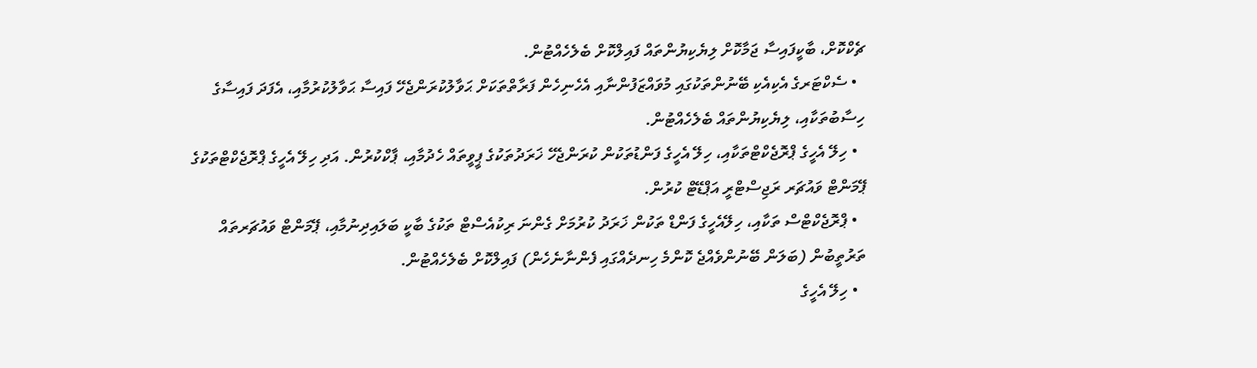ޗެކްކޮށް، ބާކީފައިސާ ޖަމާކޮށް ލިޔެކިޔުންތައް ފައިލްކޮށް ބެލެހެއްޓުން.
  • ސެކްޓަރގެ އެކިއެކި ބޭނުންތަކުގައި މުވައްޒަފުންނާއި އެހެނިހެން ފަރާތްތަކަށް ޙަވާލުކުރަންޖެހޭ ފައިސާ ޙަވާލުކުރުމާއި، އެފަދަ ފައިސާގެ ހިސާބުތަކާއި، ލިޔެކިޔުންތައް ބެލެހެއްޓުން.
  • ހިލޭ އެހީގެ ޕްރޮޖެކްޓްތަކާއި، ހިލޭ އެހީގެ ފަންޑުތަކުން ކުރަންޖެހޭ ޚަރަދުތަކުގެ ޕީވީތައް ހެދުމާއި، ޕާކްކުރުން. އަދި ހިލޭ އެހީގެ ޕްރޮޖެކްޓްތަކުގެ ޕޭމަންޓް ވައުޗަރ ރަޖިސްޓްރީ އަޕްޑޭޓް ކުރުން.
  • ޕްރޮޖެކްޓްސް ތަކާއި، ހިލޭއެހީގެ ފަންޑް ތަކުން ޚަރަދު ކުރުމަށް ގެންނަ ރިކުއެސްޓް ތަކުގެ ބާކީ ބަލައިދިނުމާއި، ޕޭމަންޓް ވައުޗަރތައް ތަރުތީބުން (ބަލަން ބޭނުންވެއްޖެ ކޮންމެ ހިނދެއްގައި ފެންނާނެހެން) ފައިލްކޮށް ބެލެހެއްޓުން.
  • ހިލޭ އެހީގެ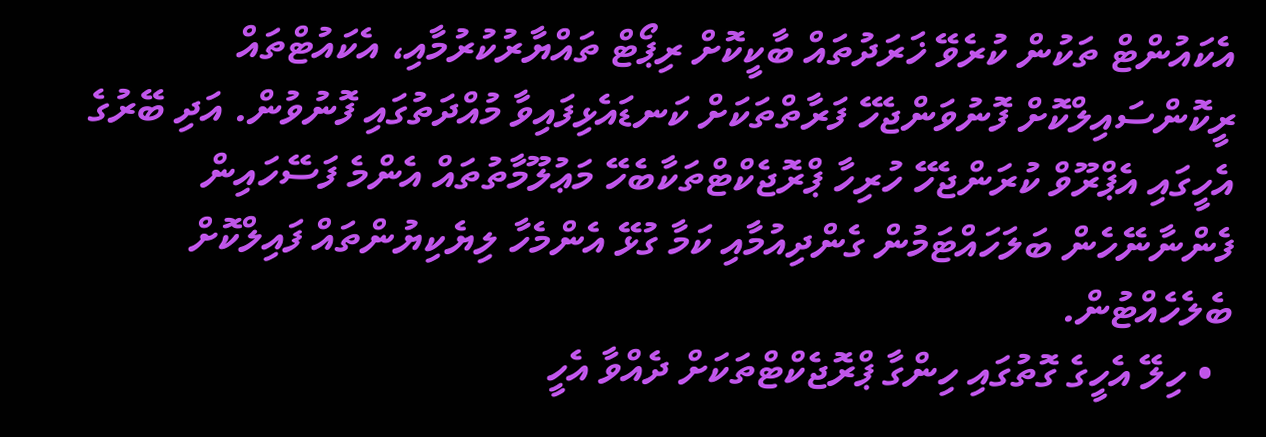އެކައުންޓް ތަކުން ކުރެވޭ ޚަރަދުތައް ބާކީކޮށް ރިޕޯޓް ތައްޔާރުކުރުމާއި، އެކައުޓްތައް ރީކޮންސައިލްކޮށް ފޮނުވަންޖެހޭ ފަރާތްތަކަށް ކަނޑައެޅިފައިވާ މުއްދަތުގައި ފޮނުވުން. އަދި ބޭރުގެ އެހީގައި އެޕްރޫވް ކުރަންޖެހޭ ހުރިހާ ޕްރޮޖެކްޓްތަކާބެހޭ މަޢުލޫމާތުތައް އެންމެ ފަސޭހައިން ފެންނާނޭހެން ބަލަހައްޓަމުން ގެންދިއުމާއި ކަމާ ގުޅޭ އެންމެހާ ލިޔެކިޔުންތައް ފައިލްކޮށް ބެލެހެއްޓުން.
  • ހިލޭ އެހީގެ ގޮތުގައި ހިންގާ ޕްރޮޖެކްޓްތަކަށް ދެއްވާ އެހީ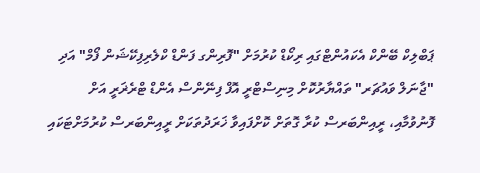ޕަބްލިކް ބޭންކް އެކައުންޓްގައި ރިކޯޑް ކުރުމަށް "ފޮރިންގ ފަންޑް ކްލެރިފިކޭޝަން ފޯމް" އަދި "ޖާނަލް ވައުޗަރ" ތައްޔާރުކޮށް މިނިސްޓްރީ އޮފް ފިނޭންސް އެންޑް ޓްރެޜަރީ އަށް ފޮނުވުމާއި، ރީއިންބަރސް ކުރާ ގޮތަށް ކޮށްފައިވާ ޚަރަދުތަކަށް ރީއިންބަރސް ކުރުމަށްޓަކައި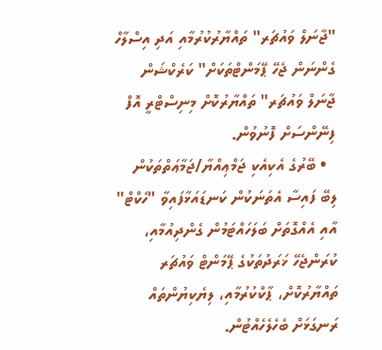"ޖާނަލް ވައުޗަރ" ތައްޔާރުކުރުމާއި އަދި އިސްލާހް ގެންނަން ޖެހޭ ޕޭމަންޓްތަކަށް" ކަރެކްޝަން ޖާނަލް ވައުޗަރ" ތައްޔާރުކޮށް މިނިސްޓްރީ އޮފް ފިނޭންސަށް ފޮނުވުން.
  • ބޭރުގެ އެކިއެކި ޖަމްޢިއްޔާ/ޖަމާޢަތްތަކުން ލިބޭ ފައިސާ އެތަނަކުން ކަނޑައަޅާފައިވާ "ހެކްޓް" އާއި އެއްގޮތަށް ބަލަހައްޓަމުން ގެންދިއުމާއި، ކުރަންޖެހޭ ޚަރަދުތަކުގެ ޕޭމަންޓް ވައުޗަރ ތައްޔާރުކޮށް، ޕާކްކުރުމާއި، ލިޔެކިޔުންތައް ރަނގަޅަށް ބެހެލެހެއްޓުން.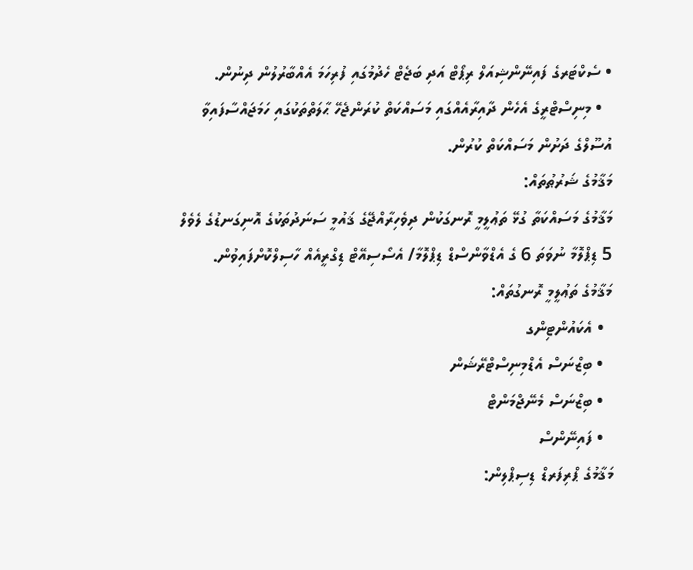• ސެކްޓަރގެ ފައިނޭންޝިއަލް ރިޕޯޓް އަދި ބަޖެޓް ހެދުމުގައި ފުރިހަމަ އެއްބާރުލުން ދިނުން.
  • މިނިސްޓްރީގެ އެހެން ދާއިރާއެއްގައި މަސައްކަތް ކުރަންޖެހޭ ޙާލަތްތަކުގައި ހަމަޖައްސާފައިވާ އުސޫލްގެ ދަށުން މަސައްކަތް ކުރުން.
މަޤާމުގެ ޝަރުޠުތައް:
މަޤާމުގެ މަސައްކަތާ ގުޅޭ ތަޢުލީމީ ރޮނގަކުން ދިވެހިރާއްޖޭގެ ޤައުމީ ސަނަދުތަކުގެ އޮނިގަނޑުގެ ލެވެލް 5 ޑިޕްލޮމާ ނުވަތަ 6 ގެ އެޑްވާންސްޑް ޑިޕްލޮމާ/ އެސޯސިއޭޓް ޑިގްރީއެއް ހާސިލްކޮށްފައިވުން.
މަޤާމުގެ ތަޢުލީމީ ރޮނގުތައް:
  • އެކައުންޓިންގ
  • ބިޒްނަސް އެޑްމިނިސްޓްރޭޝަން
  • ބިޒްނަސް މެނޭޖްމަންޓް
  • ފައިނޭންސް
މަޤާމުގެ ޕްރިފަރޑް ޑިސިޕްލިން: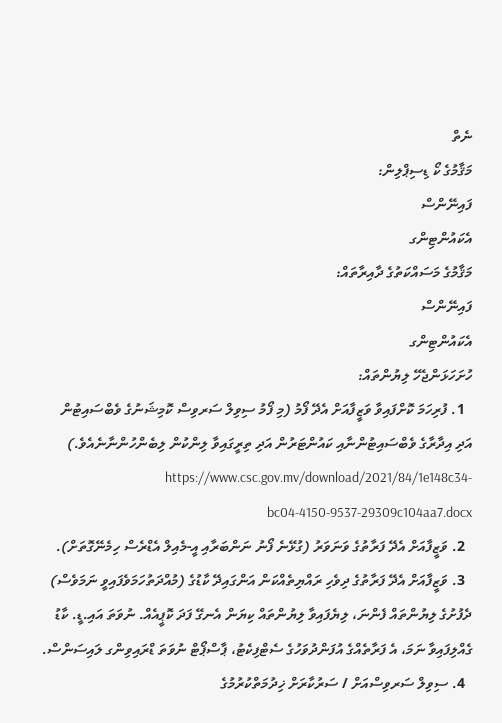ނެތް
މަޤާމުގެ ކޯ ޑިސިޕްލިން:
ފައިނޭންސް
އެކައުންޓިންގ
މަޤާމުގެ މަސައްކަތުގެ ދާއިރާތައް:
ފައިނޭންސް
އެކައުންޓިންގ
ހުށަހަޅަންޖެހޭ ލިޔުންތައް:
  1. ފުރިހަމަ ކޮށްފައިވާ ވަޒީފާއަށް އެދޭ ފޯމު (މި ފޯމު ސިވިލް ސަރވިސް ކޮމިޝަނުގެ ވެބްސައިޓުން އަދި އިދާރާގެ ވެބްސައިޓުންނާއި ކައުންޓަރުން އަދި ތިރީގައިވާ ލިންކުން ލިބެންހުންނާނެއެވެ.)  https://www.csc.gov.mv/download/2021/84/1e148c34-bc04-4150-9537-29309c104aa7.docx
  2. ވަޒީފާއަށް އެދޭ ފަރާތުގެ ވަނަވަރު (ގުޅޭނެ ފޯނު ނަންބަރާއި އީ-މެއިލް އެޑްރެސް ހިމެނޭގޮތަށް).
  3. ވަޒީފާއަށް އެދޭ ފަރާތުގެ ދިވެހި ރައްޔިތެއްކަން އަންގައިދޭ ކާޑުގެ (މުއްދަތުހަމަވެފައިވީ ނަމަވެސް) ދެފުށުގެ ލިޔުންތައް ފެންނަ، ލިޔެފައިވާ ލިޔުންތައް ކިޔަން އެނގޭ ފަދަ ކޮޕީއެއް. ނުވަތަ އައި.ޑީ. ކާޑު ގެއްލިފައިވާ ނަމަ، އެ ފަރާތެއްގެ އުފަންދުވަހުގެ ސެޓްފިކެޓު، ޕާސްޕޯޓް ނުވަތަ ޑްރައިވިންގ ލައިސަންސް.
  4. ސިވިލް ސަރވިސްއަށް / ސަރުކާރަށް ޚިދުމަތްކުރުމުގެ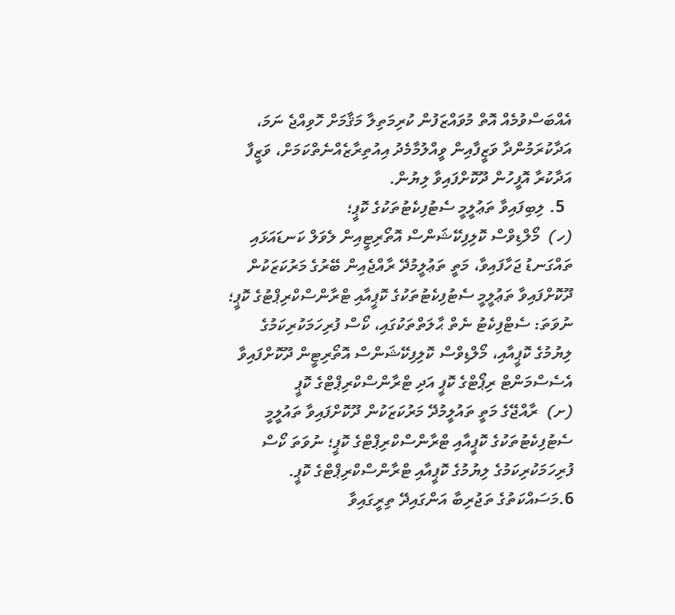އެއްބަސްވުމެއް އޮތް މުވައްޒަފުން ކުރިމަތިލާ މަޤާމަށް ހޮވިއްޖެ ނަމަ، އަދާކުރަމުންދާ ވަޒީފާއިން ވީއްލުމާމެދު އިއުތިރާޒެއްނެތްކަމަށް، ވަޒީފާ އަދާކުރާ އޮފީހުން ދޫކޮށްފައިވާ ލިޔުން.
  5. ލިބިފައިވާ ތަޢުލީމީ ސެޓުފިކެޓުތަކުގެ ކޮޕީ؛
(ހ)  މޯލްޑިވްސް ކޮލިފިކޭޝަންސް އޮތޯރިޓީއިން ލެވަލް ކަނޑައަޅައި ތައްގަނޑު ޖަހާފައިވާ، މަތީ ތަޢުލީމުދޭ ރާއްޖެއިން ބޭރުގެ މަރުކަޒަކުން ދޫކޮށްފައިވާ ތަޢުލީމީ ސެޓުފިކެޓުތަކުގެ ކޮޕީއާއި ޓްރާންސްކްރިޕްޓުގެ ކޮޕީ؛ ނުވަތަ: ސެޓްފިކެޓު ނެތް ޙާލަތްތަކުގައި، ކޯސް ފުރިހަމަކުރިކަމުގެ ލިޔުމުގެ ކޮޕީއާއި، މޯލްޑިވްސް ކޮލިފިކޭޝަންސް އޮތޯރިޓީން ދޫކޮށްފައިވާ އެސެސްމަންޓް ރިޕޯޓްގެ ކޮޕީ އަދި ޓްރާންސްކްރިޕްޓްގެ ކޮޕީ
(ށ)  ރާއްޖޭގެ މަތީ ތައުލީމުދޭ މަރުކަޒަކުން ދޫކޮށްފައިވާ ތައުލީމީ ސެޓުފިކެޓުތަކުގެ ކޮޕީއާއި ޓްރާންސްކްރިޕްޓްގެ ކޮޕީ؛ ނުވަތަ ކޯސް ފުރިހަމަކުރިކަމުގެ ލިޔުމުގެ ކޮޕީއާއި ޓްރާންސްކްރިޕްޓްގެ ކޮޕީ.
6.މަސައްކަތުގެ ތަޖުރިބާ އަންގައިދޭ ތިރީގައިވާ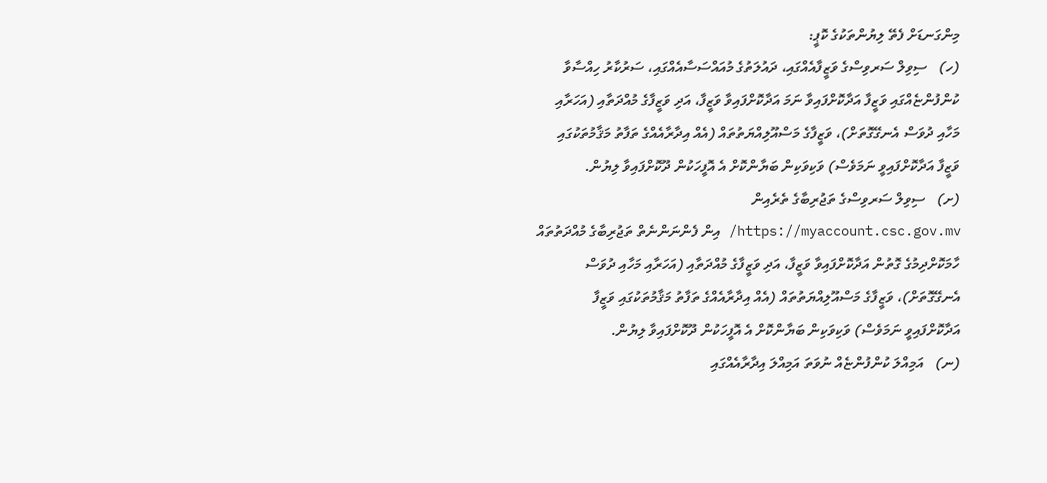މިންގަނޑަށް ފެތޭ ލިޔުންތަކުގެ ކޮޕީ:
(ހ)   ސިވިލް ސަރވިސްގެ ވަޒީފާއެއްގައި، ދައުލަތުގެ މުއައްސަސާއެއްގައި، ސަރުކާރު ހިއްސާވާ ކުންފުންޏެއްގައި ވަޒީފާ އަދާކޮށްފައިވާ ނަމަ އަދާކޮށްފައިވާ ވަޒީފާ، އަދި ވަޒީފާގެ މުއްދަތާއި (އަހަރާއި މަހާއި ދުވަސް އެނގޭގޮތަށް)، ވަޒީފާގެ މަސްއޫލިއްޔަތުތައް (އެއް އިދާރާއެއްގެ ތަފާތު މަޤާމުތަކުގައި ވަޒީފާ އަދާކޮށްފައިވީ ނަމަވެސް) ވަކިވަކިން ބަޔާންކޮށް އެ އޮފީހަކުން ދޫކޮށްފައިވާ ލިޔުން.
(ށ)   ސިވިލް ސަރވިސްގެ ތަޖުރިބާގެ ތެރެއިން https://myaccount.csc.gov.mv/ އިން ފެންނަންނެތް ތަޖުރިބާގެ މުއްދަތުތައް ހާމަކޮށްދިމުގެ ގޮތުން އަދާކޮށްފައިވާ ވަޒީފާ، އަދި ވަޒީފާގެ މުއްދަތާއި (އަހަރާއި މަހާއި ދުވަސް އެނގޭގޮތަށް)، ވަޒީފާގެ މަސްއޫލިއްޔަތުތައް (އެއް އިދާރާއެއްގެ ތަފާތު މަޤާމުތަކުގައި ވަޒީފާ އަދާކޮށްފައިވީ ނަމަވެސް) ވަކިވަކިން ބަޔާންކޮށް އެ އޮފީހަކުން ދޫކޮށްފައިވާ ލިޔުން.
(ނ)   އަމިއްލަ ކުންފުންޏެއް ނުވަތަ އަމިއްލަ އިދާރާއެއްގައި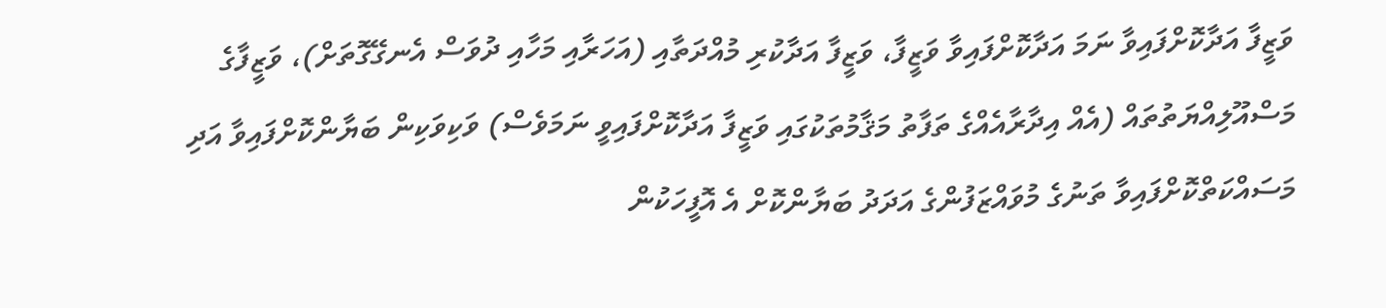ވަޒީފާ އަދާކޮށްފައިވާ ނަމަ އަދާކޮށްފައިވާ ވަޒީފާ، ވަޒީފާ އަދާކުރި މުއްދަތާއި (އަހަރާއި މަހާއި ދުވަސް އެނގޭގޮތަށް)، ވަޒީފާގެ މަސްއޫލިއްޔަތުތައް (އެއް އިދާރާއެއްގެ ތަފާތު މަޤާމުތަކުގައި ވަޒީފާ އަދާކޮށްފައިވީ ނަމަވެސް) ވަކިވަކިން ބަޔާންކޮށްފައިވާ އަދި މަސައްކަތްކޮށްފައިވާ ތަނުގެ މުވައްޒަފުންގެ އަދަދު ބަޔާންކޮށް އެ އޮފީހަކުން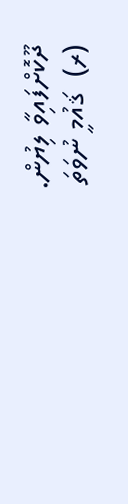ދޫކޮށްފައިވާ ލިޔުން.
(ރ)  ޤައުމީ ނުވަތަ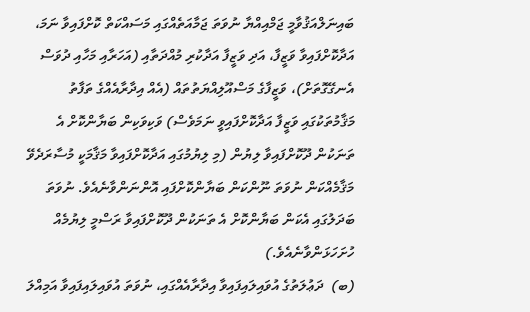ބައިނަލްއަޤުވާމީ ޖަމްއިއްޔާ ނުވަތަ ޖަމާއަތެއްގައި މަސައްކަތް ކޮށްފައިވާ ނަމަ، އަދާކޮށްފައިވާ ވަޒީފާ، އަދި ވަޒީފާ އަދާކުރި މުއްދަތާއި (އަހަރާއި މަހާއި ދުވަސް އެނގޭގޮތަށް)، ވަޒީފާގެ މަސްއޫލިއްޔަތުތައް (އެއް އިދާރާއެއްގެ ތަފާތު މަޤާމުތަކުގައި ވަޒީފާ އަދާކޮށްފައިވީ ނަމަވެސް) ވަކިވަކިން ބަޔާންކޮށް އެ ތަނަކުން ދޫކޮށްފައިވާ ލިޔުން (މި ލިޔުމުގައި އަދާކޮށްފައިވާ މަޤާމަކީ މުސާރަދެވޭ މަޤާމެއްކަން ނުވަތަ ނޫންކަން ބަޔާންކޮށްފައި އޮންނަންވާނެއެވެ. ނުވަތަ ބަދަލުގައި އެކަން ބަޔާންކޮށް އެ ތަނަކުން ދޫކޮށްފައިވާ ރަސްމީ ލިޔުމެއް ހުށަހަޅަންވާނެއެވެ.)
(ބ)  ދަޢުލަތުގެ އުވައިލައިފައިވާ އިދާރާއެއްގައި، ނުވަތަ އުވައިލައިފައިވާ އަމިއްލަ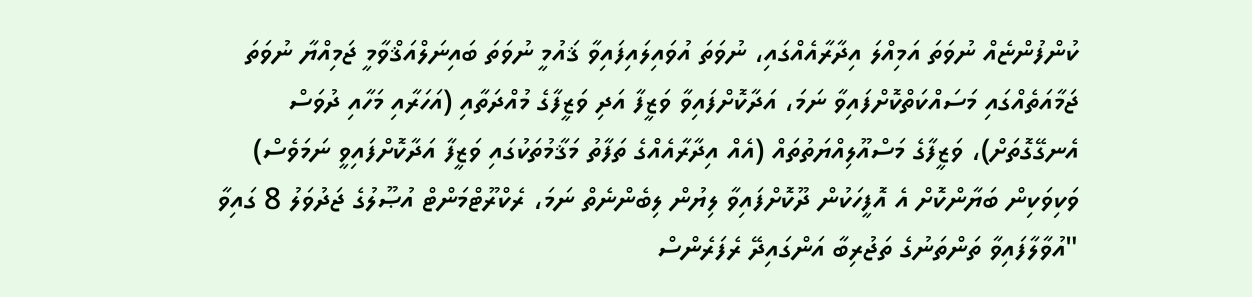ކުންފުންޏެއް ނުވަތަ އަމިއްލަ އިދާރާއެއްގައި، ނުވަތަ އުވައިލައިފައިވާ ޤައުމީ ނުވަތަ ބައިނަލްއަޤްވާމީ ޖަމިއްޔާ ނުވަތަ ޖަމާއަތެއްގައި މަސައްކަތްކޮށްފައިވާ ނަމަ، އަދާކޮށްފައިވާ ވަޒީފާ އަދި ވަޒީފާގެ މުއްދަތާއި (އަހަރާއި މަހާއި ދުވަސް އެނގޭގޮތަށް)، ވަޒީފާގެ މަސްއޫލިއްޔަތުތައް (އެއް އިދާރާއެއްގެ ތަފާތު މަޤާމުތަކުގައި ވަޒީފާ އަދާކޮށްފައިވީ ނަމަވެސް) ވަކިވަކިން ބަޔާންކޮށް އެ އޮފީހަކުން ދޫކޮށްފައިވާ ލިޔުން ލިބެންނެތް ނަމަ، ރެކްރޫޓްމަންޓް އުޞޫލުގެ ޖަދުވަލު 8 ގައިވާ "އުވާލާފައިވާ ތަންތަނުގެ ތަޖުރިބާ އަންގައިދޭ ރެފަރެންސް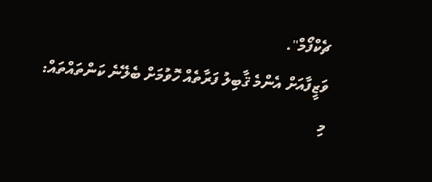ޗެކްފޯމް".
ވަޒީފާއަށް އެންމެ ޤާބިލު ފަރާތެއް ހޮވުމަށް ބެލޭނެ ކަންތައްތައް:
މި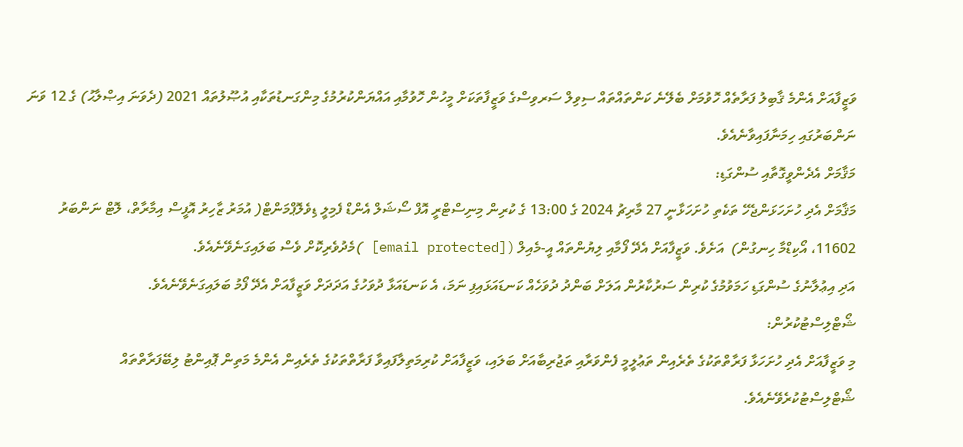ވަޒީފާއަށް އެންމެ ޤާބިލު ފަރާތެއް ހޮވުމަށް ބެލޭނެ ކަންތައްތައް ސިވިލް ސަރވިސްގެ ވަޒީފާތަކަށް މީހުން ހޮވުމާއި އައްޔަންކުރުމުގެ މިންގަނޑުތަކާއި އުޞޫލުތައް 2021 (ދެވަނަ އިޞްލާޙު) ގެ 12 ވަނަ ނަންބަރުގައި ހިމަނާފައިވާނެއެވެ.
މަޤާމަށް އެދެންވީގޮތާއި ސުންގަޑި:
މަޤާމަށް އެދި ހުށަހަޅަންޖެހޭ ތަކެތި ހުށަހަޅާނީ 27 މާރިޗު 2024 ގެ 13:00 ގެ ކުރިން މިނިސްޓްރީ އޮފް ސޯޝަލް އެންޑް ފެމިލީ ޑިވެލޮޕްމަންޓް( އުމަރު ޒާހިރު އޮފީސް އިމާރާތް، ލޮޓް ނަންބަރު 11602، އޯކިޑްމާ ހިނގުން)  އަށެވެ. ވަޒީފާއަށް އެދޭ ފޯމާއި ލިޔުންތައް އީ-މެއިލް ([email protected] )މެދުވެރިކޮށް ވެސް ބަލައިގަނެވޭނެއެވެ.
އަދި އިޢުލާނުގެ ސުންގަޑި ހަމަވުމުގެ ކުރިން ސަރުކާރުން އަލަށް ބަންދު ދުވަހެއް ކަނޑައަޅައިފި ނަމަ، އެ ކަނޑައަޅާ ދުވަހުގެ އަދަދަށް ވަޒީފާއަށް އެދޭ ފޯމު ބަލައިގަނެވޭނެއެވެ.
ޝޯޓްލިސްޓުކުރުން:
މި ވަޒީފާއަށް އެދި ހުށަހަޅާ ފަރާތްތަކުގެ ތެރެއިން ތަޢުލީމީ ފެންވަރާއި ތަޖުރިބާއަށް ބަލައި، ވަޒީފާއަށް ކުރިމަތިލާފައިވާ ފަރާތްތަކުގެ ތެރެއިން އެންމެ މަތިން ޕޮއިންޓު ލިބޭފަރާތްތައް ޝޯޓްލިސްޓުކުރެވޭނެއެވެ.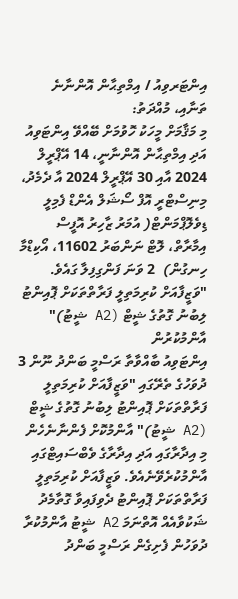އިންޓަރވިއު / އިމްތިޙާން އޮންނާނެ ތަނާއި، މުއްދަތު:
މި މަޤާމަށް މީހަކު ހޮވުމަށް ބޭއްވޭ އިންޓަވިއު އަދި އިމްތިޙާން އޮންނާނީ، 14 އޭޕްރީލް  2024 އާއި 30 އޭޕްރީލް 2024 އާ ދެމެދު، މިނިސްޓްރީ އޮފް ސޯޝަލް އެންޑް ފެމިލީ ޑިވެލޮޕްމަންޓް( އުމަރު ޒާހިރު އޮފީސް އިމާރާތް، ލޮޓް ނަންބަރު 11602، އޯކިޑްމާ ހިނގުން)  2 ވަނަ ފަންގިފިލާ ގައެވެ.
"ވަޒީފާއަށް ކުރިމަތިލީ ފަރާތްތަކަށް ޕޮއިންޓު ލިބުނު ގޮތުގެ ޝީޓް (A2 ޝީޓު)" އާންމުކުރުން
އިންޓަވިއު ބާއްވާތާ ރަސްމީ ބަންދު ނޫން 3 ދުވަހުގެ ތެރޭގައި "ވަޒީފާއަށް ކުރިމަތިލީ ފަރާތްތަކަށް ޕޮއިންޓު ލިބުނު ގޮތުގެ ޝީޓް (A2 ޝީޓު)" އާންމުކޮށް ފެންނާނެހެން މި އިދާރާގައި އަދި އިދާރާގެ ވެބްސައިޓްގައި އާންމުކުރެވޭނެއެވެ. ވަޒީފާއަށް ކުރިމަތިލީ ފަރާތްތަކަށް ޕޮއިންޓު ދެވިފައިވާ ގޮތާމެދު ޝަކުވާއެއް އޮތްނަމަ A2 ޝީޓު އާންމުކުރާ ދުވަހުން ފެށިގެން ރަސްމީ ބަންދު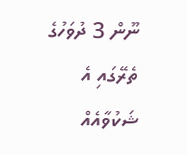ނޫން 3 ދުވަހުގެ ތެރޭގައި އެ ޝަކުވާއެއް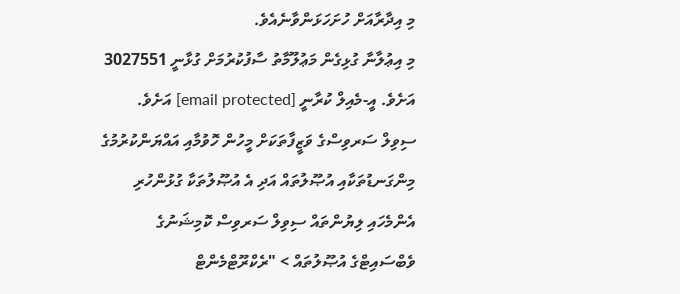މި އިދާރާއަށް ހުށަހަޅަންވާނެއެވެ.
މި އިޢުލާނާ ގުޅިގެން މަޢުލޫމާތު ސާފުކުރުމަށް ގުޅާނީ 3027551 އަށެވެ. އީ-މެއިލް ކުރާނީ [email protected] އަށެވެ.
ސިވިލް ސަރވިސްގެ ވަޒީފާތަކަށް މީހުން ހޮވުމާއި އައްޔަންކުރުމުގެ މިންގަނޑުތަކާއި އުޞޫލުތައް އަދި އެ އުޞޫލުތަކާ ގުޅުންހުރި އެންމެހައި ލިޔުންތައް ސިވިލް ސަރވިސް ކޮމިޝަނުގެ ވެބްސައިޓްގެ އުޞޫލުތައް > "ރެކްރޫޓްމެންޓް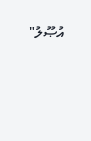އުޞޫލު"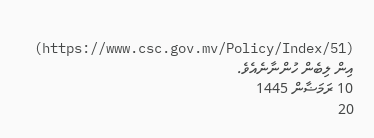(https://www.csc.gov.mv/Policy/Index/51) އިން ލިބެން ހުންނާނެއެވެ.
10 ރަމަޟާން 1445
20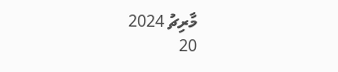މާރިޗު 2024
20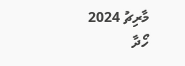މާރިޗު 2024
ހޯދާ